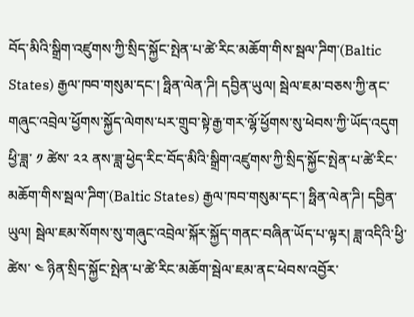བོད་མིའི་སྒྲིག་འཛུགས་ཀྱི་སྲིད་སྐྱོང་སྤེན་པ་ཚེ་རིང་མཆོག་གིས་སྦལ་ཌིག་(Baltic States) རྒྱལ་ཁབ་གསུམ་དང་། ཧྥིན་ལེན་ཌི། དབྱིན་ཡུལ། སྦེལ་ཇམ་བཅས་ཀྱི་ནང་གཞུང་འབྲེལ་ཕྱོགས་སྐྱོད་ལེགས་པར་གྲུབ་སྟེ་རྒྱ་གར་ལྷོ་ཕྱོགས་སུ་ཕེབས་ཀྱི་ཡོད་འདུག
ཕྱི་ཟླ་ ༡ ཚེས་ ༢༢ ནས་ཟླ་ཕྱེད་རིང་བོད་མིའི་སྒྲིག་འཛུགས་ཀྱི་སྲིད་སྐྱོང་སྤེན་པ་ཚེ་རིང་མཆོག་གིས་སྦལ་ཌིག་(Baltic States) རྒྱལ་ཁབ་གསུམ་དང་། ཧྥིན་ལེན་ཌི། དབྱིན་ཡུལ། སྦེལ་ཇམ་སོགས་སུ་གཞུང་འབྲེལ་སྐོར་སྐྱོད་གནང་བཞིན་ཡོད་པ་ལྟར། ཟླ་འདིའི་ཕྱི་ཚེས་ ༤ ཉིན་སྲིད་སྐྱོང་སྤེན་པ་ཚེ་རིང་མཆོག་སྦེལ་ཇམ་ནང་ཕེབས་འབྱོར་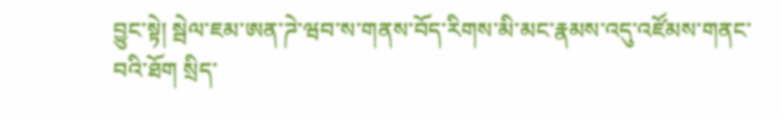བྱུང་སྟེ། སྦེལ་ཇམ་ཨན་ཌེ་ཝབ་ས་གནས་བོད་རིགས་མི་མང་རྣམས་འདུ་འཛོམས་གནང་བའི་ཐོག སྲིད་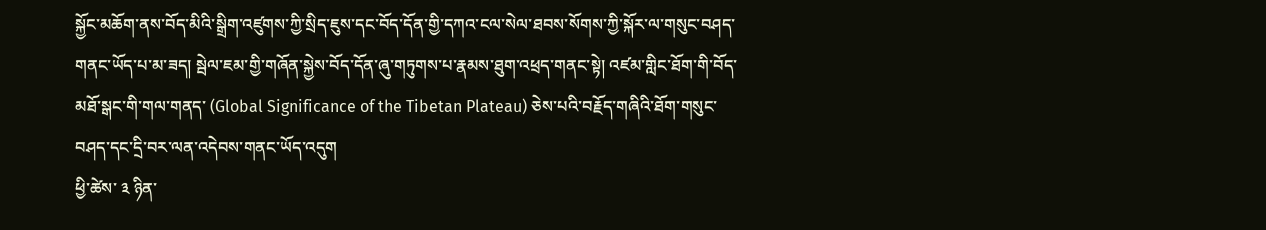སྐྱོང་མཆོག་ནས་བོད་མིའི་སྒྲིག་འཛུགས་ཀྱི་སྲིད་ཇུས་དང་བོད་དོན་གྱི་དཀའ་ངལ་སེལ་ཐབས་སོགས་ཀྱི་སྐོར་ལ་གསུང་བཤད་གནང་ཡོད་པ་མ་ཟད། སྦེལ་ཇམ་གྱི་གཞོན་སྐྱེས་བོད་དོན་ཞུ་གཏུགས་པ་རྣམས་ཐུག་འཕྲད་གནང་སྟེ། འཛམ་གླིང་ཐོག་གི་བོད་མཐོ་སྒང་གི་གལ་གནད་ (Global Significance of the Tibetan Plateau) ཅེས་པའི་བརྗོད་གཞིའི་ཐོག་གསུང་བཤད་དང་དྲི་བར་ལན་འདེབས་གནང་ཡོད་འདུག
ཕྱི་ཚེས་ ༣ ཉིན་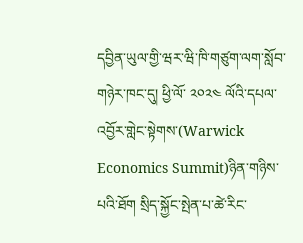དབྱིན་ཡུལ་གྱི་ཝར་ཝི་ཁི་གཙུག་ལག་སློབ་གཉེར་ཁང་དུ། ཕྱི་ལོ་ ༢༠༢༤ ལོའི་དཔལ་འབྱོར་གླེང་སྟེགས་(Warwick Economics Summit)ཉིན་གཉིས་པའི་ཐོག སྲིད་སྐྱོང་སྤེན་པ་ཚེ་རིང་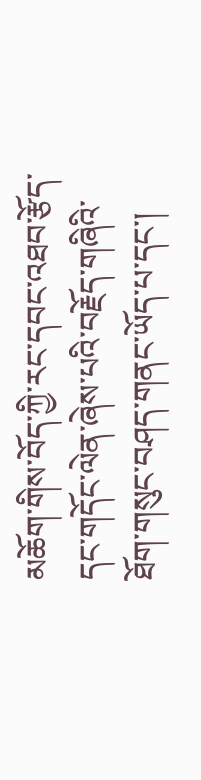མཆོག་གིས་བོད་ཀྱི་རང་དབང་འཐབ་རྩོད་དང་གདོང་ལེན་ཞེས་པའི་བརྗོད་གཞིའི་ཐོག་གསུང་བཤད་གནང་ཡོད་པ་དང་།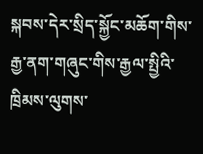སྐབས་དེར་སྲིད་སྐྱོང་མཆོག་གིས་རྒྱ་ནག་གཞུང་གིས་རྒྱལ་སྤྱིའི་ཁྲིམས་ལུགས་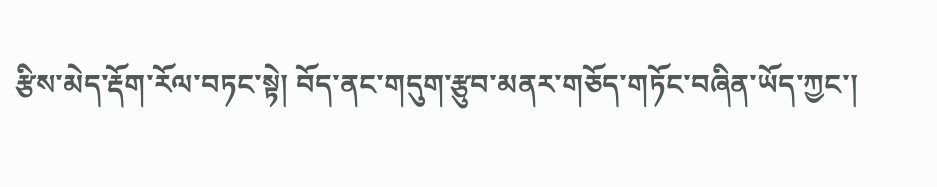རྩིས་མེད་རྡོག་རོལ་བཏང་སྟེ། བོད་ནང་གདུག་རྩུབ་མནར་གཅོད་གཏོང་བཞིན་ཡོད་ཀྱང་།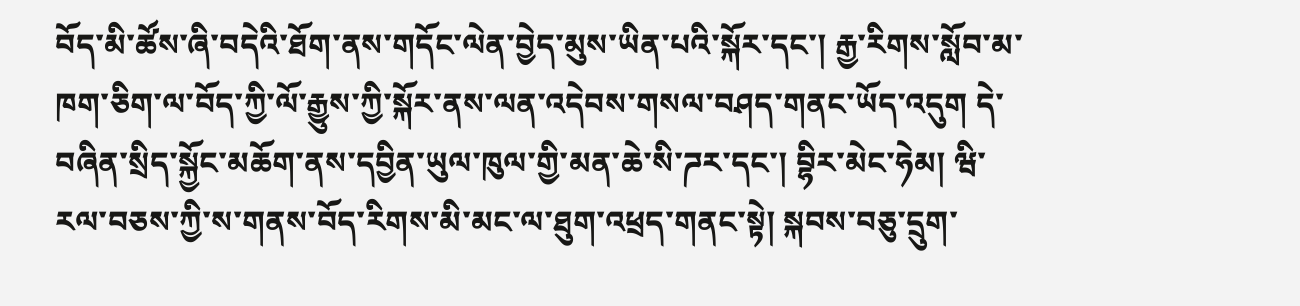བོད་མི་ཚོས་ཞི་བདེའི་ཐོག་ནས་གདོང་ལེན་བྱེད་མུས་ཡིན་པའི་སྐོར་དང་། རྒྱ་རིགས་སློབ་མ་ཁག་ཅིག་ལ་བོད་ཀྱི་ལོ་རྒྱུས་ཀྱི་སྐོར་ནས་ལན་འདེབས་གསལ་བཤད་གནང་ཡོད་འདུག དེ་བཞིན་སྲིད་སྐྱོང་མཆོག་ནས་དབྱིན་ཡུལ་ཁུལ་གྱི་མན་ཆེ་སི་ཌར་དང་། བྷིར་མེང་ཧེམ། ཝི་རལ་བཅས་ཀྱི་ས་གནས་བོད་རིགས་མི་མང་ལ་ཐུག་འཕྲད་གནང་སྟེ། སྐབས་བཅུ་དྲུག་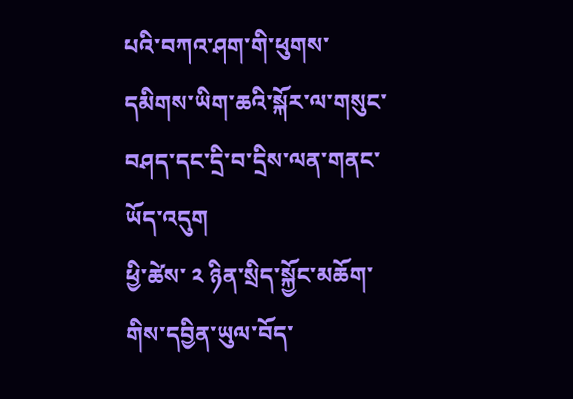པའི་བཀའ་ཤག་གི་ཕུགས་དམིགས་ཡིག་ཆའི་སྐོར་ལ་གསུང་བཤད་དང་དྲི་བ་དྲིས་ལན་གནང་ཡོད་འདུག
ཕྱི་ཚེས་ ༢ ཉིན་སྲིད་སྐྱོང་མཆོག་གིས་དབྱིན་ཡུལ་བོད་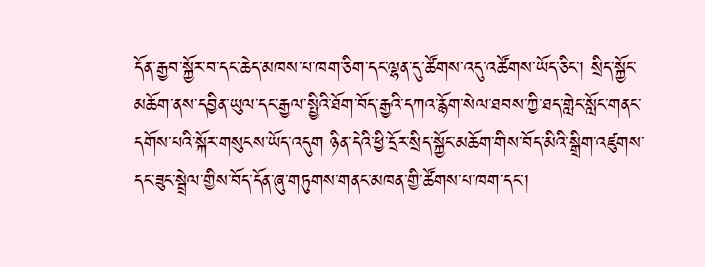དོན་རྒྱབ་སྐྱོར་བ་དང་ཆེད་མཁས་པ་ཁག་ཅིག་དང་ལྷན་དུ་ཚོགས་འདུ་འཚོགས་ཡོད་ཅིང་། སྲིད་སྐྱོང་མཆོག་ནས་དབྱིན་ཡུལ་དང་རྒྱལ་སྤྱིའི་ཐོག་བོད་རྒྱའི་དཀའ་རྙོག་སེལ་ཐབས་ཀྱི་ཐད་གླེང་སློང་གནང་དགོས་པའི་སྐོར་གསུངས་ཡོད་འདུག ཉིན་དེའི་ཕྱི་དྲོར་སྲིད་སྐྱོང་མཆོག་གིས་བོད་མིའི་སྒྲིག་འཛུགས་དང་ཟུང་སྦྲེལ་གྱིས་བོད་དོན་ཞུ་གཏུགས་གནང་མཁན་གྱི་ཚོགས་པ་ཁག་དང་།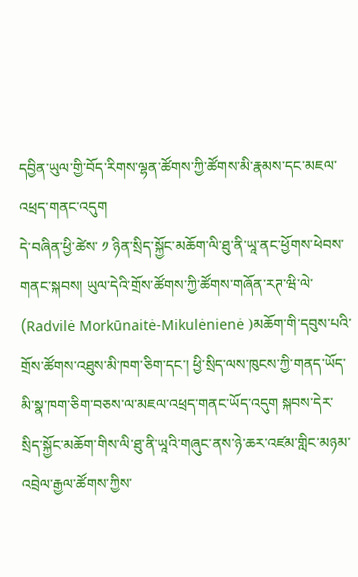དབྱིན་ཡུལ་གྱི་བོད་རིགས་ལྷན་ཚོགས་ཀྱི་ཚོགས་མི་རྣམས་དང་མཇལ་འཕྲད་གནང་འདུག
དེ་བཞིན་ཕྱི་ཚེས་ ༡ ཉིན་སྲིད་སྐྱོང་མཆོག་ལི་ཐུ་ནི་ཡཱ་ནང་ཕྱོགས་ཕེབས་གནང་སྐབས། ཡུལ་དེའི་གྲོས་ཚོགས་ཀྱི་ཚོགས་གཞོན་རཊ་ཝི་ལེ་ (Radvilė Morkūnaitė-Mikulėnienė )མཆོག་གི་དབུས་པའི་གྲོས་ཚོགས་འཐུས་མི་ཁག་ཅིག་དང་། ཕྱི་སྲིད་ལས་ཁུངས་ཀྱི་གནད་ཡོད་མི་སྣ་ཁག་ཅིག་བཅས་ལ་མཇལ་འཕྲད་གནང་ཡོད་འདུག སྐབས་དེར་སྲིད་སྐྱོང་མཆོག་གིས་ལི་ཐུ་ནི་ཡཱའི་གཞུང་ནས་ཉེ་ཆར་འཛམ་གླིང་མཉམ་འབྲེལ་རྒྱལ་ཚོགས་ཀྱིས་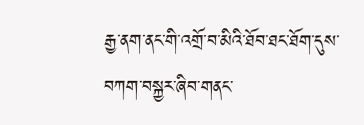རྒྱ་ནག་ནང་གི་འགྲོ་བ་མིའི་ཐོབ་ཐང་ཐོག་དུས་བཀག་བསྐྱར་ཞིབ་གནང་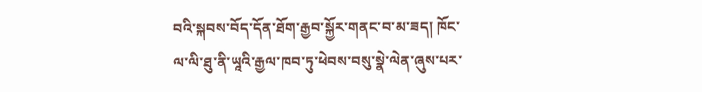བའི་སྐབས་བོད་དོན་ཐོག་རྒྱབ་སྐྱོར་གནང་བ་མ་ཟད། ཁོང་ལ་ལི་ཐུ་ནི་ཡཱའི་རྒྱལ་ཁབ་ཏུ་ཕེབས་བསུ་སྣེ་ལེན་ཞུས་པར་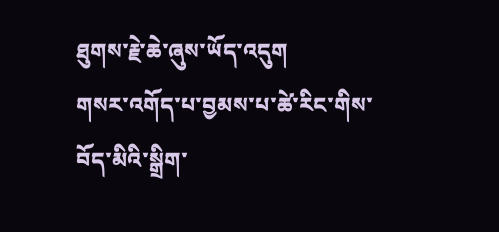ཐུགས་རྗེ་ཆེ་ཞུས་ཡོད་འདུག
གསར་འགོད་པ་བྱམས་པ་ཚེ་རིང་གིས་བོད་མིའི་སྒྲིག་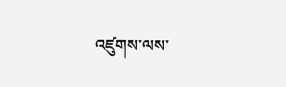འཛུགས་ལས་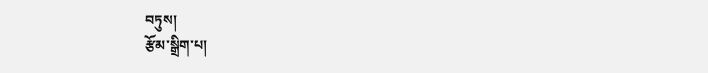བཏུས།
རྩོམ་སྒྲིག་པ།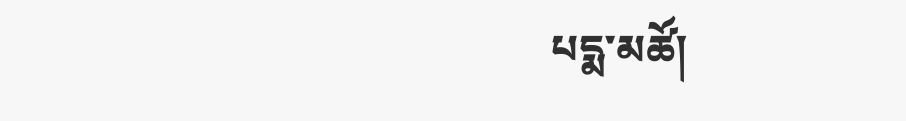པདྨ་མཚོ།